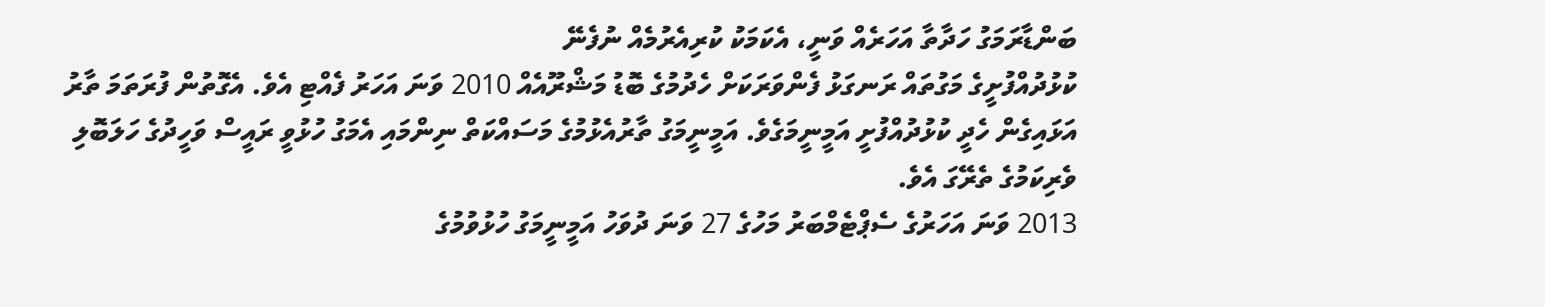ބަންޑާރަމަގު ހަދާތާ އަހަރެއް ވަނީ، އެކަމަކު ކުރިއެރުމެއް ނުފެނޭ
ކުޅުދުއްފުށީގެ މަގުތައް ރަނގަޅު ފެންވަރަކަށް ހެދުމުގެ ބޮޑު މަޝްރޫއެއް 2010 ވަނަ އަހަރު ފެއްޓި އެވެ. އެގޮތުން ފުރަތަމަ ތާރު އަޅައިގެން ހެދީ ކުޅުދުއްފުށީ އަމީނީމަގެވެ. އަމީނީމަގު ތާރުއެޅުމުގެ މަސައްކަތް ނިންމައި އެމަގު ހުޅުވީ ރައީސް ވަހީދުގެ ހަލަބޮލި ވެރިކަމުގެ ތެރޭގަ އެވެ.
2013 ވަނަ އަހަރުގެ ސެޕްޓެމްބަރު މަހުގެ 27 ވަނަ ދުވަހު އަމީނީމަގު ހުޅުވުމުގެ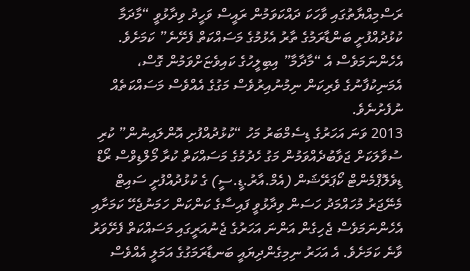ރަސްމިއްޔާތުގައި ވާހަކަ ދައްކަވަމުން ރައީސް ވަހީދު ވިދާޅުވީ “މާދަމާ ކުޅުދުއްފުށީ ބަންޑާރަމުގެ ތާރު އެޅުމުގެ މަސައްކަތް ފެށޭނެ” ކަމަށެވެ. އެހެންނަމަވެސް އެ “މާދާމާ” އިބިލީހުގެ ކައިވެޏަށްވަމުން ގޮސް، އެމަނިކުފާނުގެ ވެރިކަން ނިމުނުއިރުވެސް މަގުގެ އެއްވެސް މަސައްކަތެއް ނުފެށުނެވެ.
2013 ވަނަ އަހަރުގެ ޑިސެމްބަރު މަހު “ކުޅުދުއްފުށި އޮންލައިނުން” ކުރި ސުވާލަކަށް ޖަވާބުދެއްވަމުން މަގު ހެދުމުގެ މަސައްކަތް ކުރާ މޯލްޑިވްސް ރޯޑް ޑިވެލޮޕްމެންޓް ކޯޕަރޭޝަން (އެމް.އާރު.ޑީ.ސީ) ގެ ކުޅުދުއްފުށީ ސައިޓް މެނޭޖަރު މުހައްމަދު ހަސަން ވިދާޅުވީ ފައިސާގެ ކަންކަން ހަމަނުޖެހޭ ކަމަށާއި އެހެންނަމަވެސް ޖެހިގެން އަންނަ އަހަރުގެ ޖެނުއަރީގައި މަސައްކަތް ފެށޭވަރު ވާނެ ކަމަށެވެ. އެ އަހަރު ނިމިގެންދިޔައީ ބަނޑާރަމަގުގެ އަމަލީ އެއްވެސް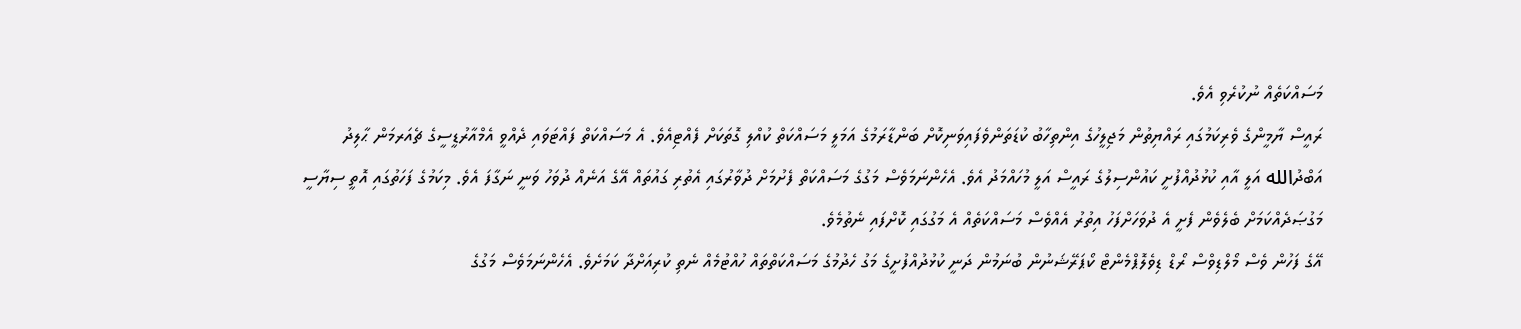މަސައްކަތެއް ނުކުރެވި އެވެ.
ރައީސް ޔާމީންގެ ވެރިކަމުގައި ރައްޔިތުން މަޖިލީހުގެ އިންތިހާބު ކުޑަތަންވެފައިވަނިކޮށް ބަންޑާރަމުގެ އަމަލީ މަސައްކަތް ކުއްލި ގޮތަކަށް ފެއްޓިއެވެ. އެ މަސައްކަތް ފައްޓަވައި ދެއްވީ އެމްއާރުޑީސީގެ ޗެއަރމަން ޙާލިދު އަބްދުالله އަލީ އާއި ކުޅުދުއްފުށީ ކައުންސިލުގެ ރައީސް އަލީ މުހައްމަދު އެވެ. އެހެންނަމަވެސް މަގުގެ މަސައްކަތް ފެށުމަށް ދުވާރުގައި އެތުރި ގައުތައް އޭގެ އަނެއް ދުވަހު ވަނީ ނަގާފަ އެވެ. މިކަމުގެ ފަހަތުގައި އޮތީ ސިޔާސީ މަގުޞަދެއްކަމަށް ބެލެވެން ފެށީ އެ ދުވަހަށްފަހު އިތުރު އެއްވެސް މަސައްކަތެއް އެ މަގުގައި ކޮށްފައި ނެތުމެވެ.
އޭގެ ފަހުން ވެސް މޯލްޑިވްސް ރޯޑް ޑިވެލޮޕްމެންޓް ކޯޕަރޭޝަނުން ބުނަމުން ދަނީ ކުޅުދުއްފުށީގެ މަގު ހެދުމުގެ މަސައްކަތްތައް ހުއްޓުމެއް ނެތި ކުރިއަށްދާ ކަމަށެވެ. އެހެންނަމަވެސް މަގުގެ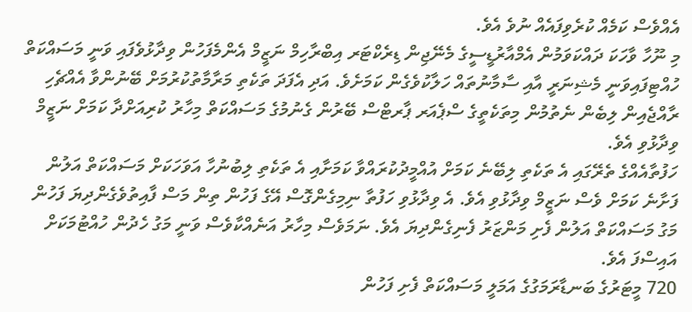އެއްވެސް ކަމެއް ކުރެވިފައެއް ނުވެ އެވެ.
މި ނޫހާ ވާހަކަ ދައްކަވަމުން އެމްއާރުޑީސީގެ މެނޭޖިން ޑިރެކްޓަރ އިބްރާހިމް ނަޒީމް އެންމެފަހުން ވިދާޅުވެފައި ވަނީ މަސައްކަތް ހުއްޓިފައިވަނީ މެޝިނަރީ އާއި ސާމާނުތައް ހަލާކުވެގެން ކަމަށެވެ. އަދި އެފަދަ ތަކެތި މަރާމާތުކުރުމަށް ބޭނުންވާ އެއްޗެހި ރާއްޖެއިން ލިބެން ނެތުމުން މިތަކެތީގެ ސްޕެއަރ ޕާރޓްސް ބޭރުން ގެނުމުގެ މަސައްކަތް މިހާރު ކުރިއަށްދާ ކަމަށް ނަޒީމް ވިދާޅުވި އެވެ.
ހަފުތާއެއްގެ ތެރޭގައި އެ ތަކެތި ލިބޭނެ ކަމަށް އުއްމީދުކުރައްވާ ކަމަށާއި އެ ތަކެތި ލިބުނުހާ އަވަހަކަށް މަސައްކަތް އަލުން ފަށާނެ ކަމަށް ވެސް ނަޒީމް ވިދާޅުވި އެވެ. އެ ވިދާޅުވި ހަފުތާ ނިމިގެންގޮސް އޭގެ ފަހުން ތިން މަސް ފާއިތުވެގެންދިޔަ ފަހުން މަގު މަސައްކަތް އަލުން ފެށި މަންޒަރު ފެނިގެންދިޔަ އެވެ. ނަމަވެސް މިހާރު އަނެއްކާވެސް ވަނީ މަގު ހެދުން ހުއްޓުމަކަށް އައިސްފަ އެވެ.
720 މީޓަރުގެ ބަނޑާރަމަގުގެ އަމަލީ މަސައްކަތް ފެށި ފަހުން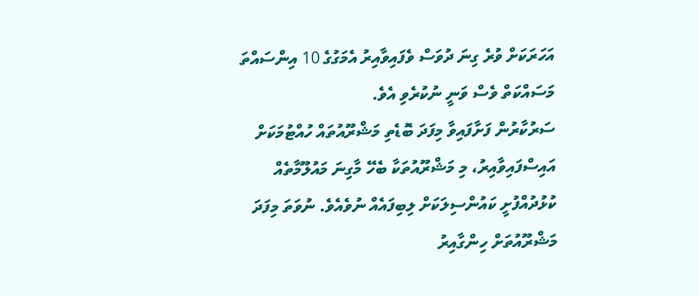އަހަރަކަށް ވުރެ ގިނަ ދުވަސް ވެފައިވާއިރު އެމަގުގެ 10 އިންސައްތަ މަސައްކަތް ވެސް ވަނީ ނުކުރެވި އެވެ.
ސަރުކާރުން ފަށާފައިވާ މިފަދަ ބޮޑެތި މަޝްރޫއުތައް ހުއްޓުމަކަށް އައިސްފައިވާއިރު، މި މަޝްރޫއުތަކާ ބެހޭ މާގިނަ މައުލޫމާތެއް ކުޅުދުއްފުށީ ކައުންސިލަކަށް ލިބިފައެއް ނުވެއެވެ. ނުވަތަ މިފަދަ މަޝްރޫއުތަށް ހިންގާއިރު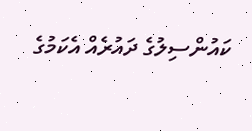ކައުންސިލުގެ ދައުރެއް އެކަމުގެ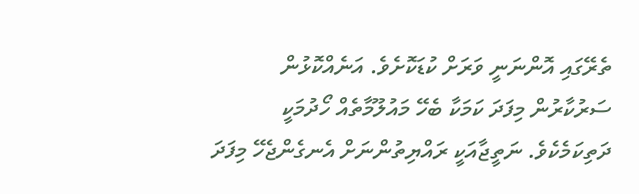ތެރޭގައި އޮންނަނީ ވަރަށް ކުޑަކޮށެވެ. އަނެއްކޮޅުން ސަރުކާރުން މިފަދަ ކަމަކާ ބެހޭ މައުލޫމާތެއް ހޯދުމަކީ ދަތިކަމެކެވެ. ނަތީޖާއަކީ ރައްޔިތުންނަށް އެނގެންޖެހޭ މިފަދަ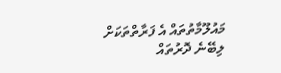މައުލޫމާތުތައް އެ ފަރާތްތަކަށް ލިބޭނެ ދޮރުތައް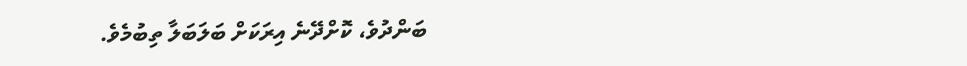ބަންދުވެ، ކޮށްދޭނެ އިރަކަށް ބަލަބަލާ ތިބުމެވެ.